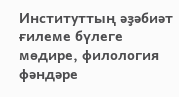Институттың әҙәбиәт ғилеме бүлеге мөдире, филология фәндәре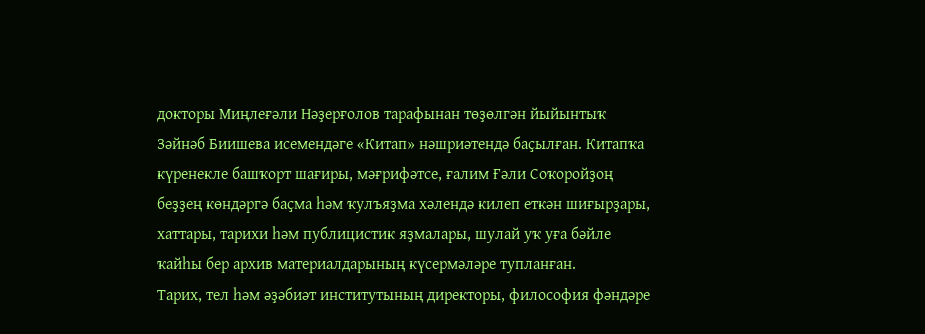докторы Миңлеғәли Нәҙерғолов тарафынан төҙөлгән йыйынтыҡ Зәйнәб Биишева исемендәге «Китап» нәшриәтендә баҫылған. Китапҡа күренекле башҡорт шағиры, мәғрифәтсе, ғалим Ғәли Соҡоройҙоң беҙҙең көндәргә баҫма һәм ҡулъяҙма хәлендә килеп еткән шиғырҙары, хаттары, тарихи һәм публицистик яҙмалары, шулай уҡ уға бәйле ҡайһы бер архив материалдарының күсермәләре тупланған.
Тарих, тел һәм әҙәбиәт институтының директоры, философия фәндәре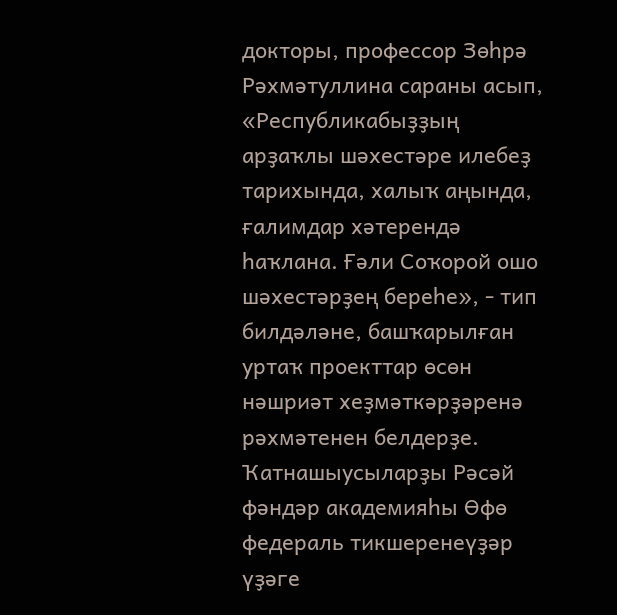докторы, профессор Зөһрә Рәхмәтуллина сараны асып, «Республикабыҙҙың арҙаҡлы шәхестәре илебеҙ тарихында, халыҡ аңында, ғалимдар хәтерендә һаҡлана. Ғәли Соҡорой ошо шәхестәрҙең береһе», - тип билдәләне, башҡарылған уртаҡ проекттар өсөн нәшриәт хеҙмәткәрҙәренә рәхмәтенен белдерҙе.
Ҡатнашыусыларҙы Рәсәй фәндәр академияһы Өфө федераль тикшеренеүҙәр үҙәге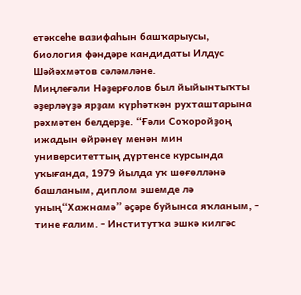етәксеһе вазифаһын башҡарыусы, биология фәндәре кандидаты Илдус Шәйәхмәтов сәләмләне.
Миңлеғәли Нәҙерғолов был йыйынтыҡты әҙерләүҙә ярҙам күрһәткән рухташтарына рәхмәтен белдерҙе. “Ғәли Соҡоройҙоң ижадын өйрәнеү менән мин университеттың дүртенсе курсында уҡығанда, 1979 йылда уҡ шөғөлләнә башланым, диплом эшемде лә уның“Хажнамә” әҫәре буйынса яҡланым, - тине ғалим. - Институтҡа эшкә килгәс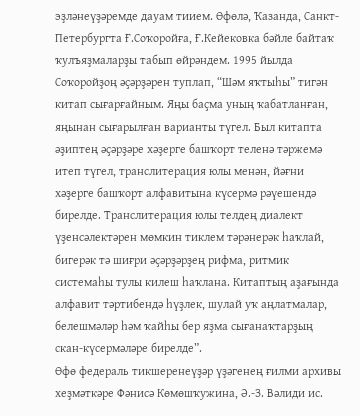эҙләнеүҙәремде дауам тиием. Өфөлә, Ҡазанда, Санкт-Петербургта Ғ.Соҡоройға, Ғ.Кейековка бәйле байтаҡ ҡулъяҙмаларҙы табып өйрәндем. 1995 йылда Соҡоройҙоң әҫәрҙәрен туплап, “Шәм яҡтыһы” тигән китап сығарғайным. Яңы баҫма уның ҡабатланған, яңынан сығарылған варианты түгел. Был китапта әҙиптең әҫәрҙәре хәҙерге башҡорт теленә тәржемә итеп түгел, транслитерация юлы менән, йәғни хәҙерге башҡорт алфавитына күсермә рәүешендә бирелде. Транслитерация юлы телдең диалект үҙенсәлектәрен мөмкин тиклем тәрәнерәк һаҡлай, бигерәк тә шиғри әҫәрҙәрҙең рифма, ритмик системаһы тулы килеш һаҡлана. Китаптың аҙағында алфавит тәртибендә һүҙлек, шулай уҡ аңлатмалар, белешмәләр һәм ҡайһы бер яҙма сығанаҡтарҙың скан-күсермәләре бирелде”.
Өфө федераль тикшеренеүҙәр үҙәгенең ғилми архивы хеҙмәткәре Фәнисә Көмөшҡужина, Ә.-З. Вәлиди ис.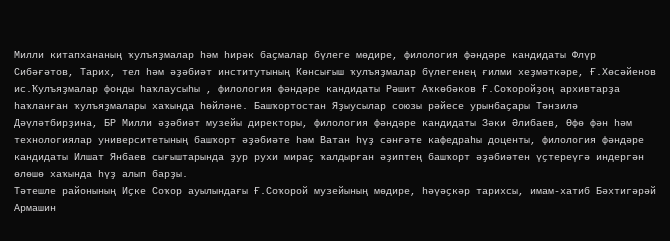Милли китапхананың ҡулъяҙмалар һәм һирәк баҫмалар бүлеге мөдире, филология фәндәре кандидаты Флүр Сибәғәтов, Тарих, тел һәм әҙәбиәт институтының Көнсығыш ҡулъяҙмалар бүлегенең ғилми хеҙмәткәре, Ғ.Хөсәйенов ис.Ҡулъяҙмалар фонды һаҡлаусыһы , филология фәндәре кандидаты Рәшит Аҡкөбәков Ғ.Соҡоройҙоң архивтарҙа һаҡланған ҡулъяҙмалары хаҡында һөйләне. Башҡортостан Яҙыусылар союзы рәйесе урынбаҫары Тәнзилә Дәүләтбирҙина, БР Милли әҙәбиәт музейы директоры, филология фәндәре кандидаты Зәки Әлибаев, Өфө фән һәм технологиялар университетының башҡорт әҙәбиәте һәм Ватан һүҙ сәнғәте кафедраһы доценты, филология фәндәре кандидаты Илшат Янбаев сығыштарында ҙур рухи мираҫ ҡалдырған әҙиптең башҡорт әҙәбиәтен үҫтереүгә индергән өлөшө хаҡында һүҙ алып барҙы.
Тәтешле районының Иҫке Соҡор ауылындағы Ғ.Соҡорой музейының мөдире, һәүәҫкәр тарихсы, имам-хатиб Бәхтигәрәй Армашин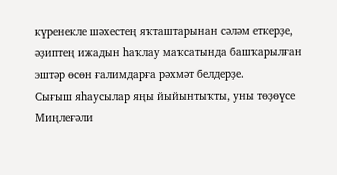күренекле шәхестең яҡташтарынан сәләм еткерҙе, әҙиптең ижадын һаҡлау маҡсатында башҡарылған эштәр өсөн ғалимдарға рәхмәт белдерҙе.
Сығыш яһаусылар яңы йыйынтыҡты, уны төҙөүсе Миңлеғәли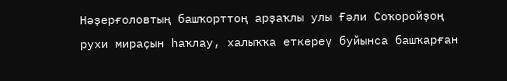Нәҙерғоловтың башҡорттоң арҙаҡлы улы Ғәли Соҡоройҙоң рухи мираҫын һаҡлау, халыҡҡа еткереү буйынса башҡарған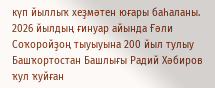күп йыллыҡ хеҙмәтен юғары баһаланы.
2026 йылдың ғинуар айында Ғәли Соҡоройҙоң тыуыуына 200 йыл тулыу Башҡортостан Башлығы Радий Хәбиров ҡул ҡуйған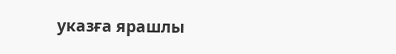указға ярашлы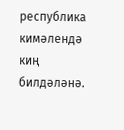республика кимәлендә киң билдәләнә.